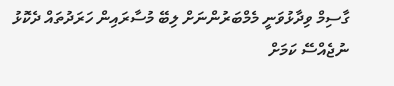ގާސިމް ވިދާޅުވަނީ މެމްބަރުންނަށް ލިބޭ މުސާރައިން ހަރަދުތައް ދެކޮޅު ނުޖެއްސޭ ކަމަށް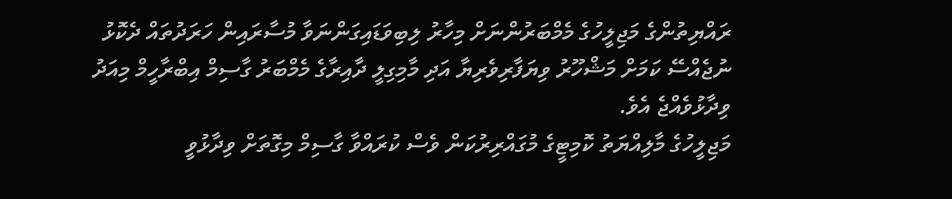ރައްޔިތުންގެ މަޖިލީހުގެ މެމްބަރުންނަށް މިހާރު ލިބިވަޑައިގަންނަވާ މުސާރައިން ހަރަދުތައް ދެކޮޅު ނުޖެއްސޭ ކަމަށް މަޝްހޫރު ވިޔަފާރިވެރިޔާ އަދި މާމިގިލީ ދާއިރާގެ މެމްބަރު ގާސިމް އިބްރާހީމް މިއަދު ވިދާޅުވެއްޖެ އެވެ.
މަޖިލީހުގެ މާލިއްޔަތު ކޮމިޓީގެ މުގައްރިރުކަން ވެސް ކުރައްވާ ގާސިމް މިގޮތަށް ވިދާޅުވީ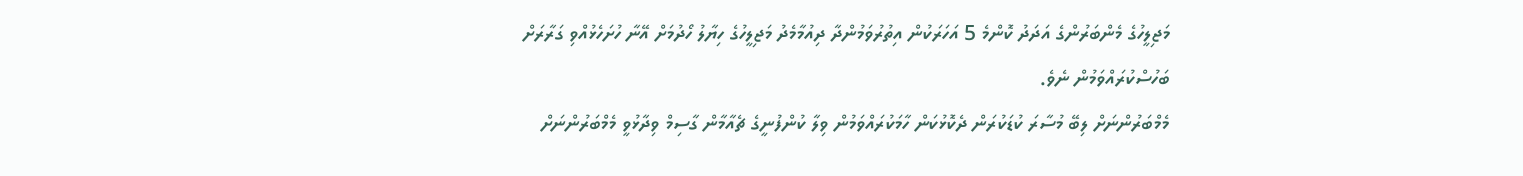މަޖިލީހުގެ މެންބަރުންގެ އަދަދު ކޮންމެ 5 އަހަރަކުން އިތުރުވަމުންދާ ދިއުމާމެދު މަޖިލީހުގެ ހިޔާލު ހޯދުމަށް އޭނާ ހުށަހެޅުއްވި ގަރާރަށް ބަހުސްކުރައްވަމުން ނެވެ.
މެމްބަރުންނަށް ލިބޭ މުސާރަ ކުޑަކުރަން ދެކޮޅުކަން ހާމަކުރައްވަމުން ވިލާ ކުންފުނީގެ ޗެއާމާން ގާސިމް ވިދާޅުވީ މެމްބަރުންނަށް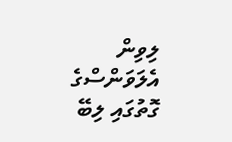ލިވިން އެލަވަންސްގެ ގޮތުގައި ލިބޭ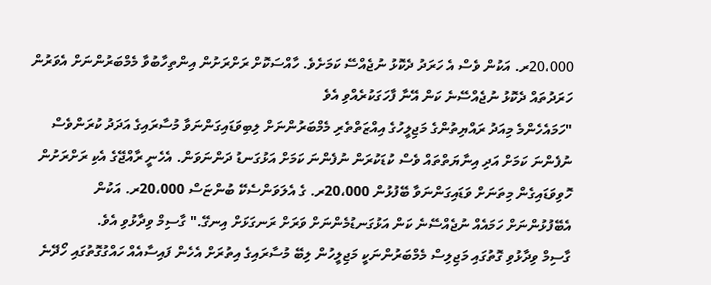20،000ރ. އަކުން ވެސް އެ ހަރަދު ދެކޮޅު ނުޖެއްސޭ ކަމަށެވެ. ހާއްސަކޮށް ރަށްރަށުން އިންތިހާބުވާ މެމްބަރުންނަށް އެވަރުން ހަރަދުތައް ދެކޮޅު ނުޖެއްސޭނެ ކަން އޭނާ ފާހަގަކުރެއްވި އެވެ
"ހަމައެހެންމެ މިއަދު ރައްޔިތުންގެ މަޖިލީހުގެ އިއްޒަތްތެރި މެމްބަރުންނަށް ލިބިވަޑައިގަންނަވާ މުސާރައިގެ އަދަދު ކުރަންވެސް ނުފެންނަ ކަމަށް އަދި އިނާޔަތްތައް ވެސް ކުޑަކުރަން ނުފެންނަ ކަމަށް އަޅުގަނޑު ދަންނަވަން. އެހެނީ ރާއްޖޭގެ އެކި ރަށްރަށުން ހޮވިވަޑައިގެން މިތަނަށް ވަޑައިގަންނަވާ ބޭފުޅުން 20،000ރ. ގެ އެލަވަންސެކޭ ބުންޏަސް 20،000ރ. އަކުން އެބޭފުޅުންނަށް ހަމައެއް ނުޖެއްސޭނެ ކަން އަޅުގަނޑުމެންނަށް ވަރަށް ރަނގަޅަށް އިނގޭ." ގާސިމް ވިދާޅުވި އެވެ.
ގާސިމް ވިދާޅުވި ގޮތުގައި މަޖިލިސް މެމްބަރުންނަކީ މަޖިލީހުން ލިބޭ މުސާރައިގެ އިތުރަށް އެހެން ފައިސާއެއް ހައްގުގޮތުގައި ހޯދޭނެ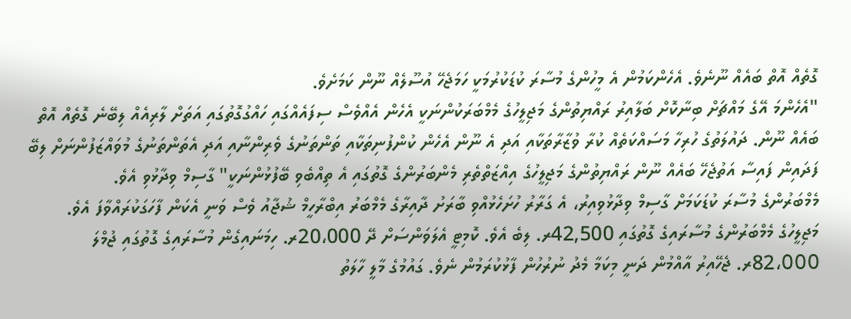ގޮތެއް އޮތް ބައެއް ނޫނެވެ. އެހެންކަމުން އެ މީހުންގެ މުސާރަ ކުޑަކުރުމަކީ ހަމަޖެހޭ އުސޫލެއް ނޫން ކަމަށެވެ.
"އެހެންމަ އޭގެ މައްޗަށް ބިނާކޮށް ބަލާއިރު ރައްޔިތުންގެ މަޖިލީހުގެ މެމްބަރަކުންނަކީ އެހެން އެއްވެސް ސިފައެއްގައި ހައްގުގޮތުގައި އަތަށް ލާރިއެއް ލިބޭނެ ގޮތެއް އޮތް ބައެއް ނޫން. ދައުލަތުގެ ހުރިހާ މަސައްކަތެއް ކުރާ ވުޒާރާތަކާއި އަދި އެ ނޫން އެހެން ކުންފުނިތަކާއި ތަންތަނުގެ ވެރިންނާއި އަދި އެތަންތަނުގެ މުވައްޒަފުންނަށް ލިބޭ ފަދައިން ފައިސާ އަތުޖެހޭ ބައެއް ނޫން ރައްޔިތުންގެ މަޖިލީހުގެ އިއްޒަތްތެރި މެންބަރުންގެ ގޮތުގައި އެ ތިއްބެވި ބޭފުޅުންނަކީ" ގާސިމް ވިދާޅުވި އެވެ.
މެމްބަރުންގެ މުސާރަ ކުޑަކަމަށް ގާސިމް ވިދާޅުވިއިރު، އެ ގަރާރު ހުށަހެޅުއްވި ބާރަށު ދާއިރާގެ މެމްބަރު އިބްރާހީމް ޝުޖާއު ވެސް ވަނީ އެކަން ފާހަގަކުރައްވާފަ އެވެ.
މަޖިލީހުގެ މެމްބަރުންގެ މުސާރައިގެ ގޮތުގައި 42,500ރ. ލިބެ އެވެ. ކޮމިޓީ އެލަވަންސަށް ދޭ 20،000ރ. ހިމަނައިގެން މުސާރައިގެ ގޮތުގައި ޖުމްލަ 82،000ރ. ޖެހޭއިރު އާއްމުން ދަނީ މިކަމާ މެދު ނުރުހުން ފާޅުކުރަމުން ނެވެ. ގައުމުގެ މާލީ ހާލަތު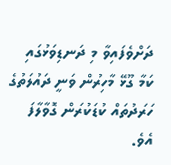ދަށްވެފައިވާ މި ދަނޑިވަޅުގައި ކަމާ ގޫޅޭ މާހިރުން ވަނީ ދައުލަތުގެ ހަރަދުތައް ކުޑަކުރަން ގޮވާލާފަ އެވެ.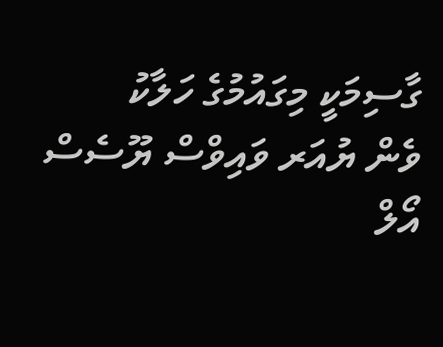ގާސިމަކީ މިގައުމުގެ ހަލާކު
ވެން ޔުއަރ ވައިވްސް ޔޫސެސް އޯލް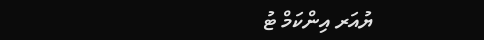ޔުއަރ އިންކަމް ޓު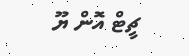ޗީޓް އޮން ޔޫ